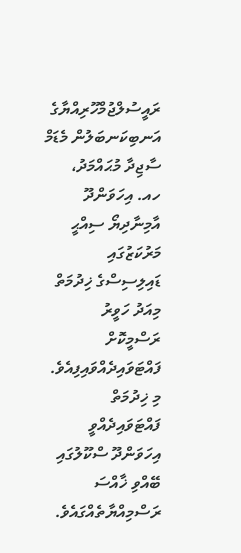ރައީސުލްޖުމްހޫރިއްޔާގެ އަނބިކަނބަލުން މެޑަމް ސާޖިދާ މުޙައްމަދު، ހއ. އިހަވަންދޫ އާމިނާދިޔޯ ސިއްޙީ މަރުކަޒުގައި ޑައިލިސިސްގެ ޚިދުމަތް މިއަދު ހަވީރު ރަސްމީކޮށް ފައްޓަވައިދެއްވައިފިއެވެ. މި ޚިދުމަތް ފައްޓަވައިދެއްވީ އިހަވަންދޫ ސްކޫލުގައި ބޭއްވި ޚާއްސަ ރަސްމިއްޔާތެއްގައެވެ.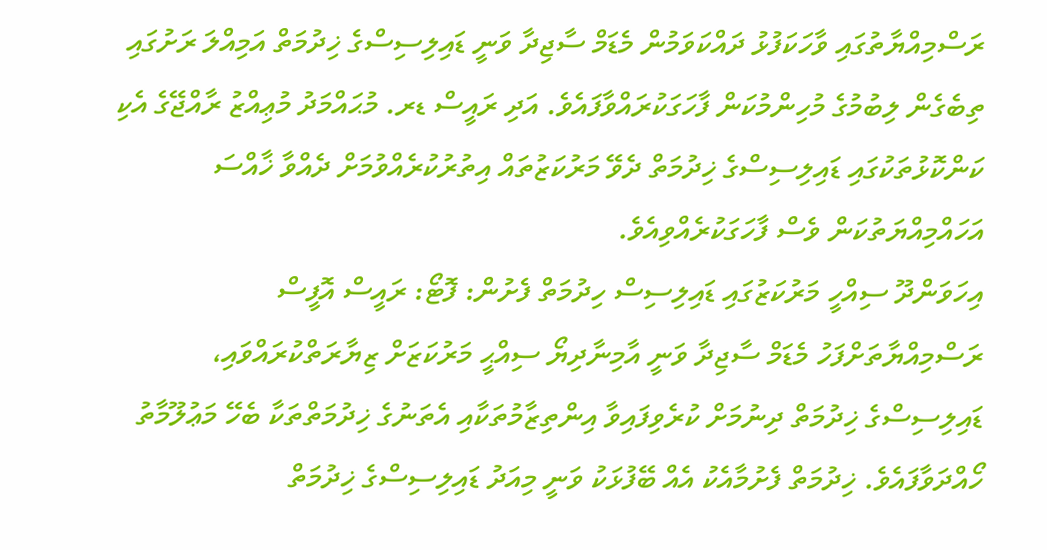ރަސްމިއްޔާތުގައި ވާހަކަފުޅު ދައްކަވަމުން މެޑަމް ސާޖިދާ ވަނީ ޑައިލިސިސްގެ ޚިދުމަތް އަމިއްލަ ރަށުގައި ތިބެގެން ލިބުމުގެ މުހިންމުކަން ފާހަގަކުރައްވާފައެވެ. އަދި ރައީސް ޑރ. މުޙައްމަދު މުޢިއްޒު ރާއްޖޭގެ އެކި ކަންކޮޅުތަކުގައި ޑައިލިސިސްގެ ޚިދުމަތް ދެވޭ މަރުކަޒުތައް އިތުރުކުރެއްވުމަށް ދެއްވާ ޚާއްސަ އަހައްމިއްޔަތުކަން ވެސް ފާހަގަކުރެއްވިއެވެ.
އިހަވަންދޫ ސިއްހީ މަރުކަޒުގައި ޑައިލިސިސް ހިދުމަތް ފެށުން: ފޮޓޯ: ރައީސް އޮފީސް
ރަސްމިއްޔާތަށްފަހު މެޑަމް ސާޖިދާ ވަނީ އާމިނާދިޔޯ ސިއްޙީ މަރުކަޒަށް ޒިޔާރަތްކުރައްވައި، ޑައިލިސިސްގެ ޚިދުމަތް ދިނުމަށް ކުރެވިފައިވާ އިންތިޒާމުތަކާއި އެތަނުގެ ޚިދުމަތްތަކާ ބެހޭ މަޢުލޫމާތު ހޯއްދަވާފައެވެ. ޚިދުމަތް ފެށުމާއެކު އެއް ބޭފުޅަކު ވަނީ މިއަދު ޑައިލިސިސްގެ ޚިދުމަތް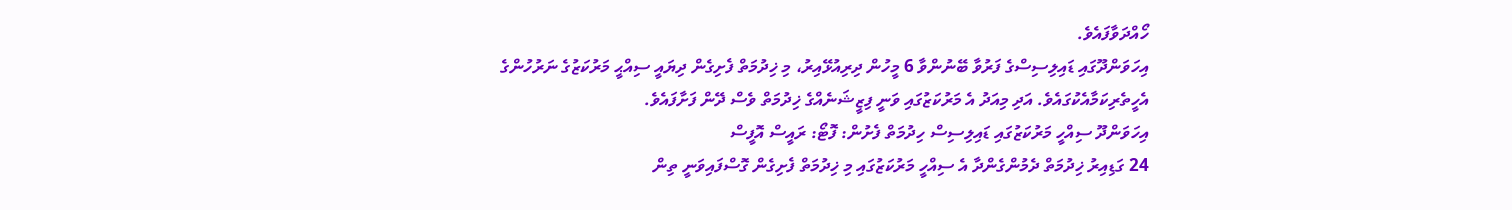ހޯއްދަވާފައެވެ.
އިހަވަންދޫގައި ޑައިލިސިސްގެ ފަރުވާ ބޭނުންވާ 6 މީހުން ދިރިއުޅޭއިރު، މި ޚިދުމަތް ފެށިގެން ދިޔައީ ސިއްޙީ މަރުކަޒުގެ ނަރުހުންގެ އެހީތެރިކަމާއެކުގައެވެ. އަދި މިއަދު އެ މަރުކަޒުގައި ވަނީ ފިޒީޝަނެއްގެ ޚިދުމަތް ވެސް ދޭން ފަށާފައެވެ.
އިހަވަންދޫ ސިއްހީ މަރުކަޒުގައި ޑައިލިސިސް ހިދުމަތް ފެށުން: ފޮޓޯ: ރައީސް އޮފީސް
24 ގަޑިއިރު ޚިދުމަތް ދެމުންގެންދާ އެ ސިއްހީ މަރުކަޒުގައި މި ޚިދުމަތް ފެށިގެން ގޮސްފައިވަނީ ތިން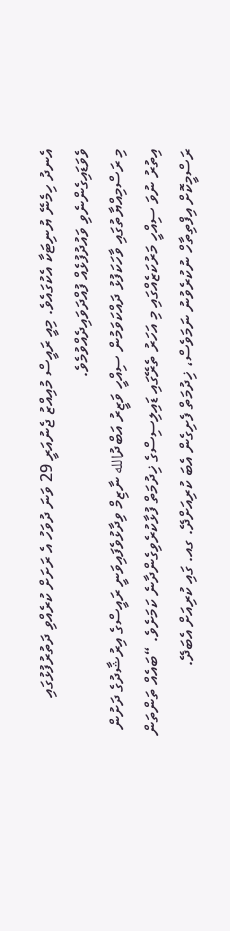އެނދު ހިމެނޭ ޔުނިޓަކާ އެކުގައެވެ. މިއީ ރައީސް މުއިއްޒު ޖެނުއަރީ 29 ވަނަ ދުވަހު އެ ރަށަށް ކުރެއްވި ދަތުރުފުޅުގައި ވެވަޑައިގެންނެވި ވައުދުފުޅެއް ފުއްދަވައިދެއްވުމެވެ.
މި ރަސްމިއްޔާތުގައި ވާހަކަފުޅު ދައްކަވަމުން ސިއްހީ ވަޒީރު އަބްދުالله ނާޒިމް ވިދާޅުވެފައިވަނީ ރައީސްގެ އިރުޝާދުގެ ދަށުން އިތުރު ނުވަ ސިއްހީ މަރުކަޒެއްގައި މި އަހަރު ތެރޭގައި ޑައިލިސިސްގެ ޚިދުމަތް ފުޅާކުރެވިގެންދާނެ ކަމަށެވެ. “ބައެއް ތަންތަން ރަސްމީކޮށް އިފްތިތާހް ނުކުރެވުނު ނަމަވެސް، ޚިދުމަތް ފެށިގެން އެބަ ކުރިއަށްދޭ. ގއ. ގައި ކުރިއަށް އެބަދޭ.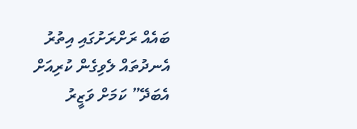ބައެއް ރަށްރަށުގައި އިތުރު އެނދުތައް ލެވިގެން ކުރިއަށް އެބަދޭ” ކަމަށް ވަޒީރު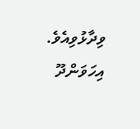ވިދާޅުވިއެވެ.
އިހަވަންދޫ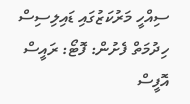ސިއްހީ މަރުކަޒުގައި ޑައިލިސިސް ހިދުމަތް ފެށުން: ފޮޓޯ: ރައީސް އޮފީސް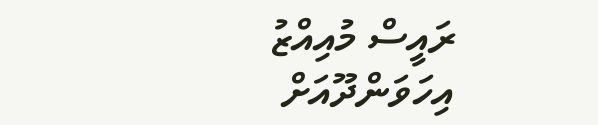ރައީސް މުއިއްޒު އިހަވަންދޫއަށް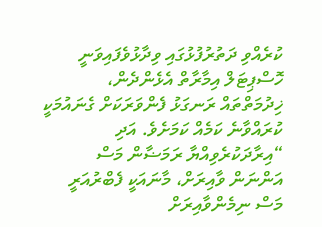ކުރެއްވި ދަތުރުފުޅުގައި ވިދާޅުވެފައިވަނީ ހޮސްޕިޓަލް އިމާރާތް އެޅެންދެން، ޚިދުމަތްތައް ރަނގަޅު ފެންވަރަކަށް ގެނައުމަކީ ކުރައްވާނެ ކަމެއް ކަމަށެވެ. އަދި “އިރާދަކުރެވިއްޔާ ރަމަޟާން މަސް އަންނަން ވާއިރަށް، މާނައަކީ ފެބްރުއަރީ މަސް ނިމެންވާއިރަށް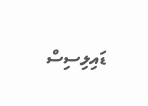ޑައިލިސިސް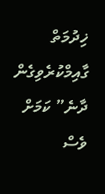ޚިދުމަތް ގާއިމްކުރެވިގެން ދާނެ” ކަމަށް ވެސް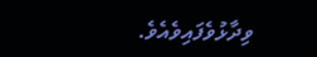ވިދާޅުވެފައިވެއެވެ.